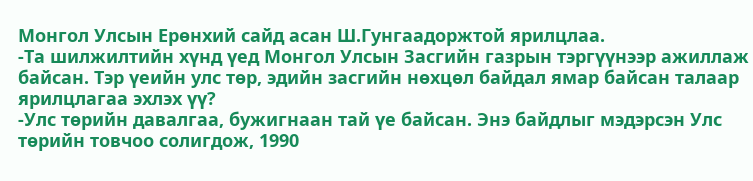Монгол Улсын Ерөнхий сайд асан Ш.Гунгаадоржтой ярилцлаа.
-Та шилжилтийн хүнд үед Монгол Улсын Засгийн газрын тэргүүнээр ажиллаж байсан. Тэр үеийн улс төр, эдийн засгийн нөхцөл байдал ямар байсан талаар ярилцлагаа эхлэх үү?
-Улс төрийн давалгаа, бужигнаан тай үе байсан. Энэ байдлыг мэдэрсэн Улс төрийн товчоо солигдож, 1990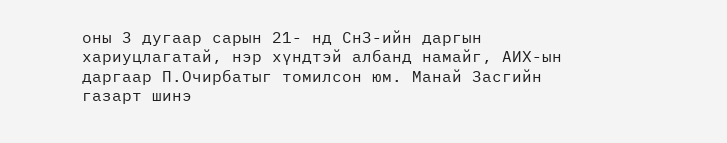оны 3 дугаар сарын 21- нд СнЗ-ийн даргын хариуцлагатай, нэр хүндтэй албанд намайг, АИХ-ын даргаар П.Очирбатыг томилсон юм. Манай Засгийн газарт шинэ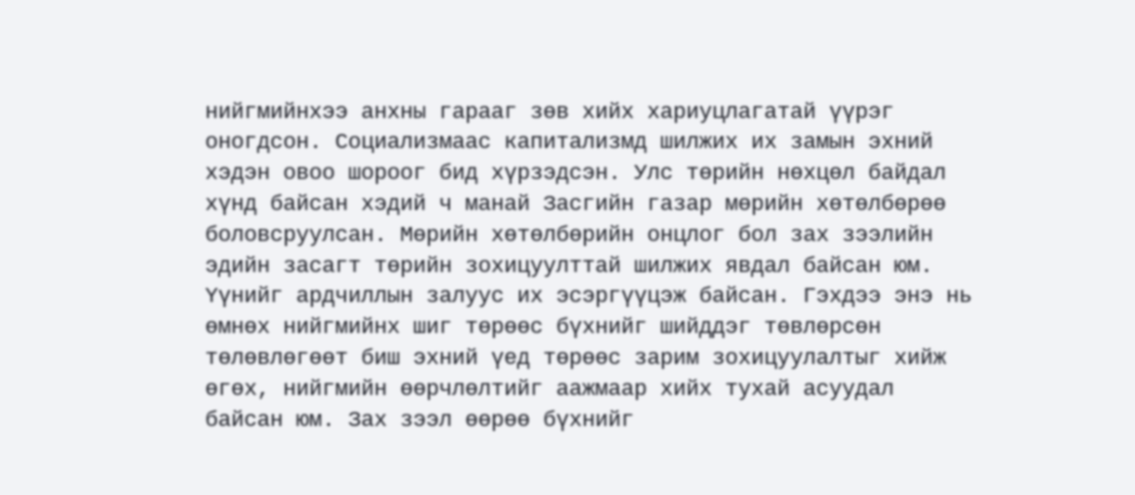нийгмийнхээ анхны гарааг зөв хийх хариуцлагатай үүрэг оногдсон. Социализмаас капитализмд шилжих их замын эхний хэдэн овоо шороог бид хүрзэдсэн. Улс төрийн нөхцөл байдал хүнд байсан хэдий ч манай Засгийн газар мөрийн хөтөлбөрөө боловсруулсан. Мөрийн хөтөлбөрийн онцлог бол зах зээлийн эдийн засагт төрийн зохицуулттай шилжих явдал байсан юм. Үүнийг ардчиллын залуус их эсэргүүцэж байсан. Гэхдээ энэ нь өмнөх нийгмийнх шиг төрөөс бүхнийг шийддэг төвлөрсөн төлөвлөгөөт биш эхний үед төрөөс зарим зохицуулалтыг хийж өгөх, нийгмийн өөрчлөлтийг аажмаар хийх тухай асуудал байсан юм. Зах зээл өөрөө бүхнийг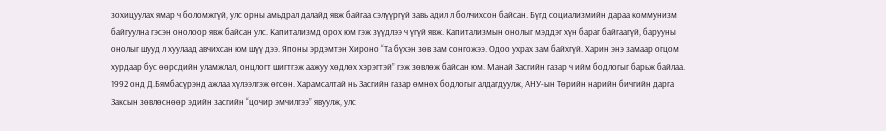зохицуулах ямар ч боломжгүй, улс орны амьдрал далайд явж байгаа сэлүүргүй завь адил л болчихсон байсан. Бүгд социализмийн дараа коммунизм байгуулна гэсэн онолоор явж байсан улс. Капитализмд орох юм гэж зүүдлээ ч үгүй явж. Капитализмын онолыг мэддэг хүн бараг байгаагүй, барууны онолыг шууд л хуулаад авчихсан юм шүү дээ. Японы эрдэмтэн Хироно “Та бүхэн зөв зам сонгожээ. Одоо ухрах зам байхгүй. Харин энэ замаар огцом хурдаар бус өөрсдийн уламжлал, онцлогт шигтгэж аажуу хөдлөх хэрэгтэй” гэж зөвлөж байсан юм. Манай Засгийн газар ч ийм бодлогыг барьж байлаа. 1992 онд Д.Бямбасүрэнд ажлаа хүлээлгэж өгсөн. Харамсалтай нь Засгийн газар өмнөх бодлогыг алдагдуулж, АНУ-ын Төрийн нарийн бичгийн дарга Заксын зөвлөснөөр эдийн засгийн “цочир эмчилгээ” явуулж, улс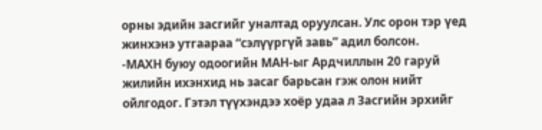орны эдийн засгийг уналтад оруулсан. Улс орон тэр үед жинхэнэ утгаараа “сэлүүргүй завь” адил болсон.
-МАХН буюу одоогийн МАН-ыг Ардчиллын 20 гаруй жилийн ихэнхид нь засаг барьсан гэж олон нийт ойлгодог. Гэтэл түүхэндээ хоёр удаа л Засгийн эрхийг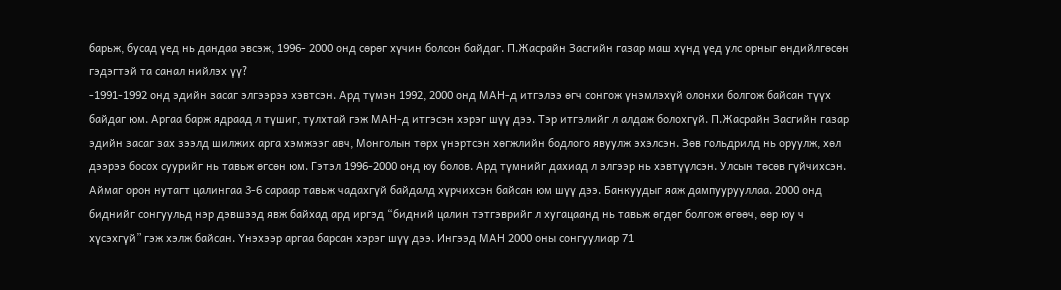барьж, бусад үед нь дандаа эвсэж, 1996- 2000 онд сөрөг хүчин болсон байдаг. П.Жасрайн Засгийн газар маш хүнд үед улс орныг өндийлгөсөн гэдэгтэй та санал нийлэх үү?
-1991-1992 онд эдийн засаг элгээрээ хэвтсэн. Ард түмэн 1992, 2000 онд МАН-д итгэлээ өгч сонгож үнэмлэхүй олонхи болгож байсан түүх байдаг юм. Аргаа барж ядраад л түшиг, тулхтай гэж МАН-д итгэсэн хэрэг шүү дээ. Тэр итгэлийг л алдаж болохгүй. П.Жасрайн Засгийн газар эдийн засаг зах зээлд шилжих арга хэмжээг авч, Монголын төрх үнэртсэн хөгжлийн бодлого явуулж эхэлсэн. Зөв гольдрилд нь оруулж, хөл дээрээ босох суурийг нь тавьж өгсөн юм. Гэтэл 1996-2000 онд юу болов. Ард түмнийг дахиад л элгээр нь хэвтүүлсэн. Улсын төсөв гүйчихсэн. Аймаг орон нутагт цалингаа 3-6 сараар тавьж чадахгүй байдалд хүрчихсэн байсан юм шүү дээ. Банкуудыг яаж дампуурууллаа. 2000 онд биднийг сонгуульд нэр дэвшээд явж байхад ард иргэд “бидний цалин тэтгэврийг л хугацаанд нь тавьж өгдөг болгож өгөөч, өөр юу ч хүсэхгүй” гэж хэлж байсан. Үнэхээр аргаа барсан хэрэг шүү дээ. Ингээд МАН 2000 оны сонгуулиар 71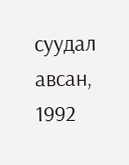суудал авсан, 1992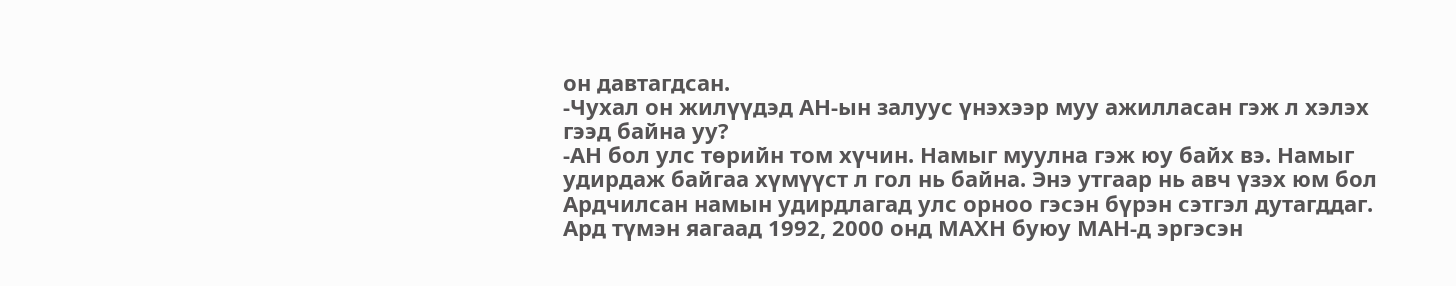он давтагдсан.
-Чухал он жилүүдэд АН-ын залуус үнэхээр муу ажилласан гэж л хэлэх гээд байна уу?
-АН бол улс төрийн том хүчин. Намыг муулна гэж юу байх вэ. Намыг удирдаж байгаа хүмүүст л гол нь байна. Энэ утгаар нь авч үзэх юм бол Ардчилсан намын удирдлагад улс орноо гэсэн бүрэн сэтгэл дутагддаг. Ард түмэн яагаад 1992, 2000 онд МАХН буюу МАН-д эргэсэн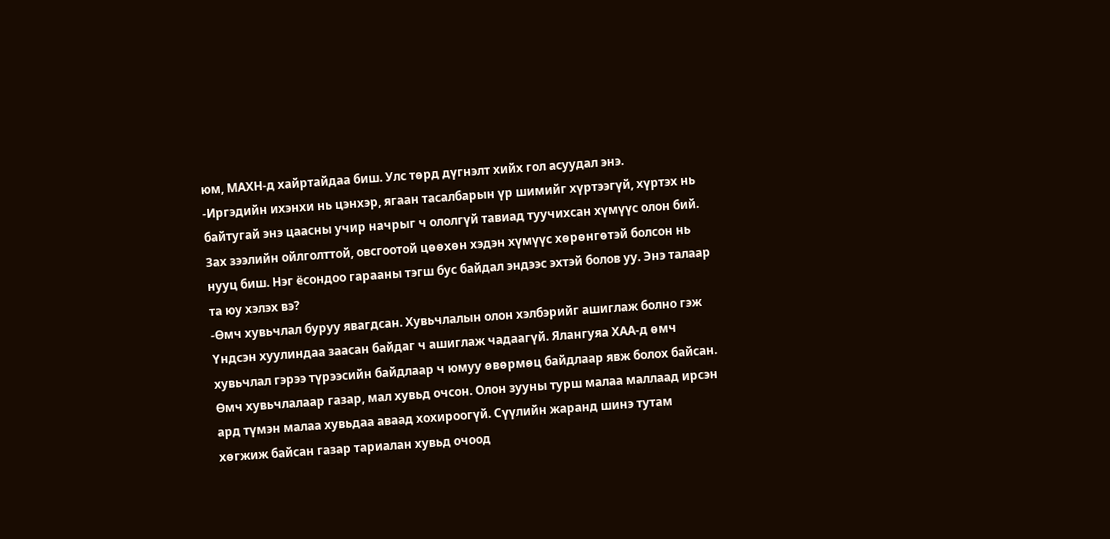юм, МАХН-д хайртайдаа биш. Улс төрд дүгнэлт хийх гол асуудал энэ.
-Иргэдийн ихэнхи нь цэнхэр, ягаан тасалбарын үр шимийг хүртээгүй, хүртэх нь байтугай энэ цаасны учир начрыг ч ололгүй тавиад туучихсан хүмүүс олон бий. Зах зээлийн ойлголттой, овсгоотой цөөхөн хэдэн хүмүүс хөрөнгөтэй болсон нь нууц биш. Нэг ёсондоо гарааны тэгш бус байдал эндээс эхтэй болов уу. Энэ талаар та юу хэлэх вэ?
-Өмч хувьчлал буруу явагдсан. Хувьчлалын олон хэлбэрийг ашиглаж болно гэж Үндсэн хуулиндаа заасан байдаг ч ашиглаж чадаагүй. Ялангуяа ХАА-д өмч хувьчлал гэрээ түрээсийн байдлаар ч юмуу өвөрмөц байдлаар явж болох байсан. Өмч хувьчлалаар газар, мал хувьд очсон. Олон зууны турш малаа маллаад ирсэн ард түмэн малаа хувьдаа аваад хохироогүй. Сүүлийн жаранд шинэ тутам хөгжиж байсан газар тариалан хувьд очоод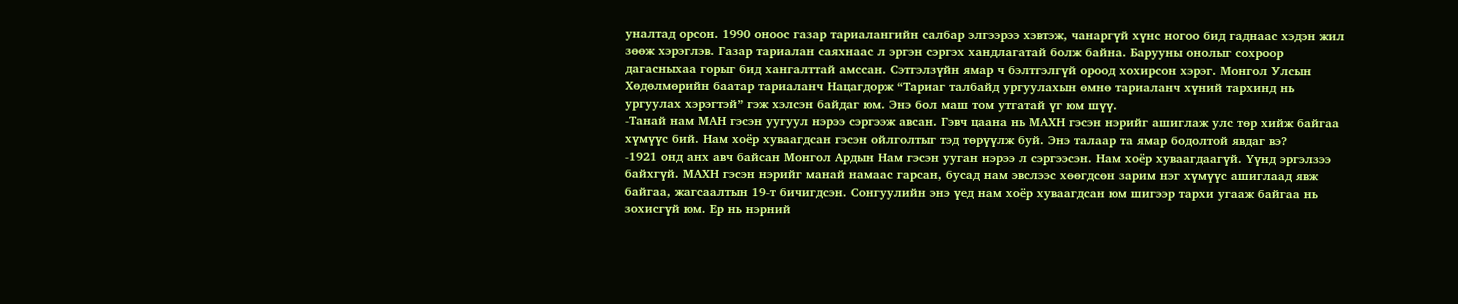уналтад орсон. 1990 оноос газар тариалангийн салбар элгээрээ хэвтэж, чанаргүй хүнс ногоо бид гаднаас хэдэн жил зөөж хэрэглэв. Газар тариалан саяхнаас л эргэн сэргэх хандлагатай болж байна. Барууны онолыг сохроор дагасныхаа горыг бид хангалттай амссан. Сэтгэлзүйн ямар ч бэлтгэлгүй ороод хохирсон хэрэг. Монгол Улсын Хөдөлмөрийн баатар тариаланч Нацагдорж “Тариаг талбайд ургуулахын өмнө тариаланч хүний тархинд нь ургуулах хэрэгтэй” гэж хэлсэн байдаг юм. Энэ бол маш том утгатай үг юм шүү.
-Танай нам МАН гэсэн уугуул нэрээ сэргээж авсан. Гэвч цаана нь МАХН гэсэн нэрийг ашиглаж улс төр хийж байгаа хүмүүс бий. Нам хоёр хуваагдсан гэсэн ойлголтыг тэд төрүүлж буй. Энэ талаар та ямар бодолтой явдаг вэ?
-1921 онд анх авч байсан Монгол Ардын Нам гэсэн ууган нэрээ л сэргээсэн. Нам хоёр хуваагдаагүй. Үүнд эргэлзээ байхгүй. МАХН гэсэн нэрийг манай намаас гарсан, бусад нам эвслээс хөөгдсөн зарим нэг хүмүүс ашиглаад явж байгаа, жагсаалтын 19-т бичигдсэн. Сонгуулийн энэ үед нам хоёр хуваагдсан юм шигээр тархи угааж байгаа нь зохисгүй юм. Ер нь нэрний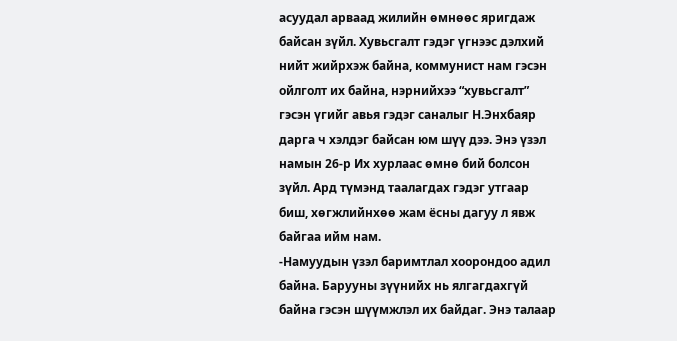асуудал арваад жилийн өмнөөс яригдаж байсан зүйл. Хувьсгалт гэдэг үгнээс дэлхий нийт жийрхэж байна, коммунист нам гэсэн ойлголт их байна, нэрнийхээ “хувьсгалт” гэсэн үгийг авья гэдэг саналыг Н.Энхбаяр дарга ч хэлдэг байсан юм шүү дээ. Энэ үзэл намын 26-р Их хурлаас өмнө бий болсон зүйл. Ард түмэнд таалагдах гэдэг утгаар биш, хөгжлийнхөө жам ёсны дагуу л явж байгаа ийм нам.
-Намуудын үзэл баримтлал хоорондоо адил байна. Барууны зүүнийх нь ялгагдахгүй байна гэсэн шүүмжлэл их байдаг. Энэ талаар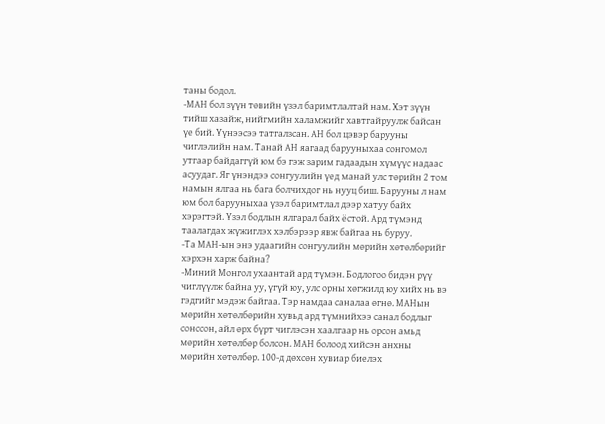таны бодол.
-МАН бол зүүн төвийн үзэл баримтлалтай нам. Хэт зүүн тийш хазайж, нийгмийн халамжийг хавтгайруулж байсан үе бий. Үүнээсээ татгалзсан. АН бол цэвэр барууны чиглэлийн нам. Танай АН яагаад барууныхаа сонгомол утгаар байдаггүй юм бэ гэж зарим гадаадын хүмүүс надаас асуудаг. Яг үнэндээ сонгуулийн үед манай улс төрийн 2 том намын ялгаа нь бага болчихдог нь нууц биш. Барууны л нам юм бол барууныхаа үзэл баримтлал дээр хатуу байх хэрэгтэй. Үзэл бодлын ялгарал байх ёстой. Ард түмэнд таалагдах жүжиглэх хэлбэрээр явж байгаа нь буруу.
-Та МАН-ын энэ удаагийн сонгуулийн мөрийн хөтөлбөрийг хэрхэн харж байна?
-Миний Монгол ухаантай ард түмэн. Бодлогоо бидэн рүү чиглүүлж байна уу, үгүй юу, улс орны хөгжилд юу хийх нь вэ гэдгийг мэдэж байгаа. Тэр намдаа саналаа өгнө. МАНын мөрийн хөтөлбөрийн хувьд ард түмнийхээ санал бодлыг сонссон, айл өрх бүрт чиглэсэн хаалгаар нь орсон амьд мөрийн хөтөлбөр болсон. МАН болоод хийсэн анхны мөрийн хөтөлбөр. 100-д дөхсөн хувиар биелэх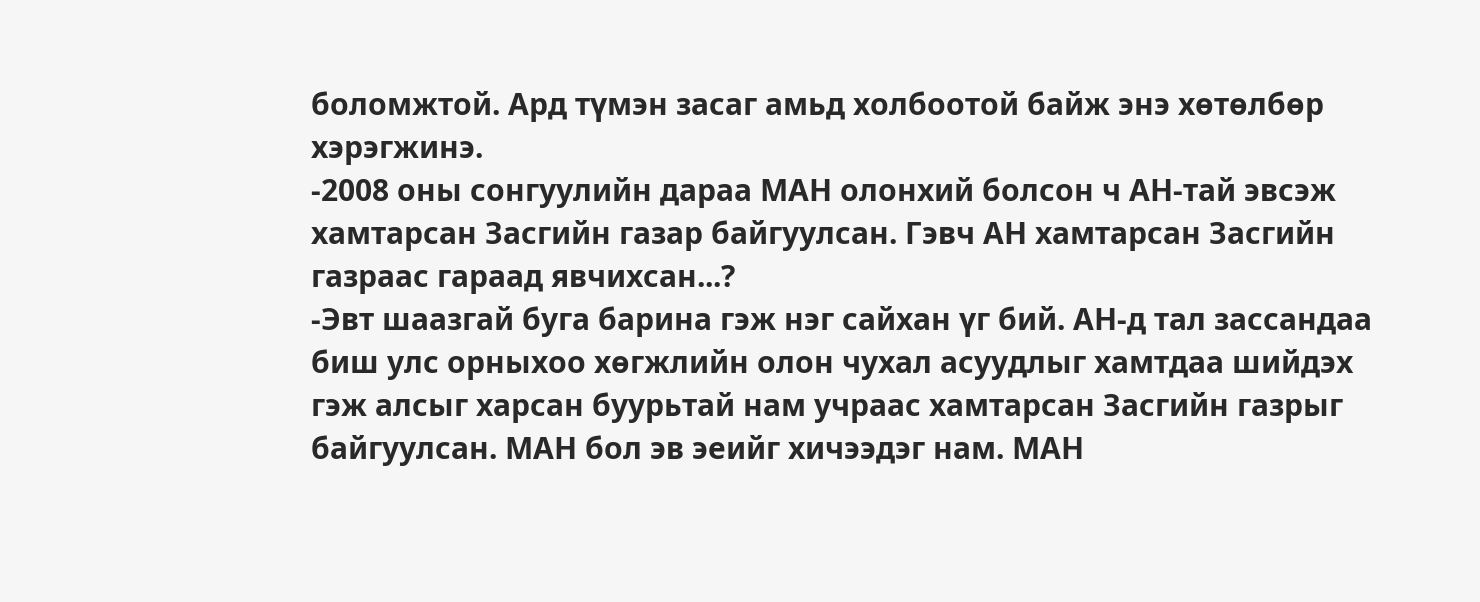боломжтой. Ард түмэн засаг амьд холбоотой байж энэ хөтөлбөр хэрэгжинэ.
-2008 оны сонгуулийн дараа МАН олонхий болсон ч АН-тай эвсэж хамтарсан Засгийн газар байгуулсан. Гэвч АН хамтарсан Засгийн газраас гараад явчихсан...?
-Эвт шаазгай буга барина гэж нэг сайхан үг бий. АН-д тал зассандаа биш улс орныхоо хөгжлийн олон чухал асуудлыг хамтдаа шийдэх гэж алсыг харсан буурьтай нам учраас хамтарсан Засгийн газрыг байгуулсан. МАН бол эв эеийг хичээдэг нам. МАН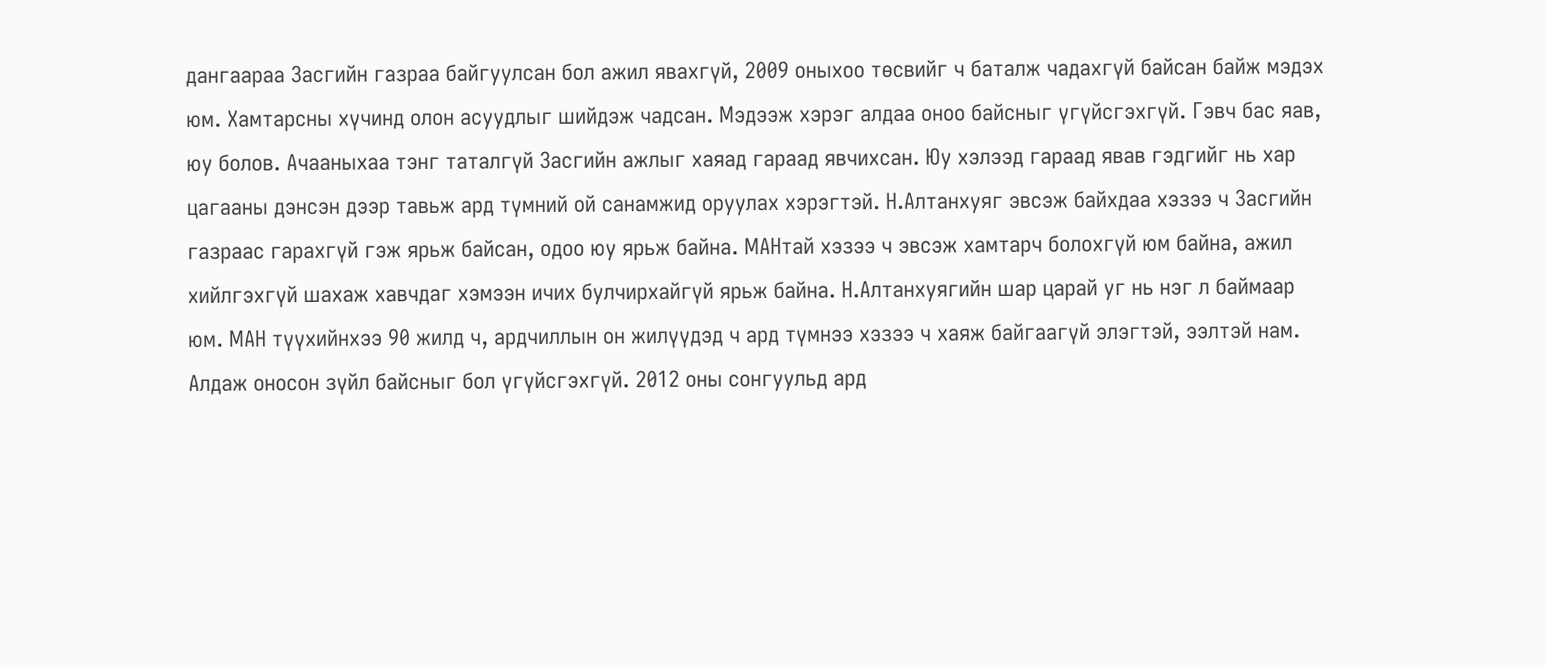дангаараа Засгийн газраа байгуулсан бол ажил явахгүй, 2009 оныхоо төсвийг ч баталж чадахгүй байсан байж мэдэх юм. Хамтарсны хүчинд олон асуудлыг шийдэж чадсан. Мэдээж хэрэг алдаа оноо байсныг үгүйсгэхгүй. Гэвч бас яав, юу болов. Ачааныхаа тэнг таталгүй Засгийн ажлыг хаяад гараад явчихсан. Юу хэлээд гараад явав гэдгийг нь хар цагааны дэнсэн дээр тавьж ард түмний ой санамжид оруулах хэрэгтэй. Н.Алтанхуяг эвсэж байхдаа хэзээ ч Засгийн газраас гарахгүй гэж ярьж байсан, одоо юу ярьж байна. МАНтай хэзээ ч эвсэж хамтарч болохгүй юм байна, ажил хийлгэхгүй шахаж хавчдаг хэмээн ичих булчирхайгүй ярьж байна. Н.Алтанхуягийн шар царай уг нь нэг л баймаар юм. МАН түүхийнхээ 90 жилд ч, ардчиллын он жилүүдэд ч ард түмнээ хэзээ ч хаяж байгаагүй элэгтэй, ээлтэй нам. Алдаж оносон зүйл байсныг бол үгүйсгэхгүй. 2012 оны сонгуульд ард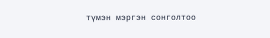түмэн мэргэн сонголтоо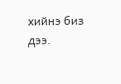хийнэ биз дээ.